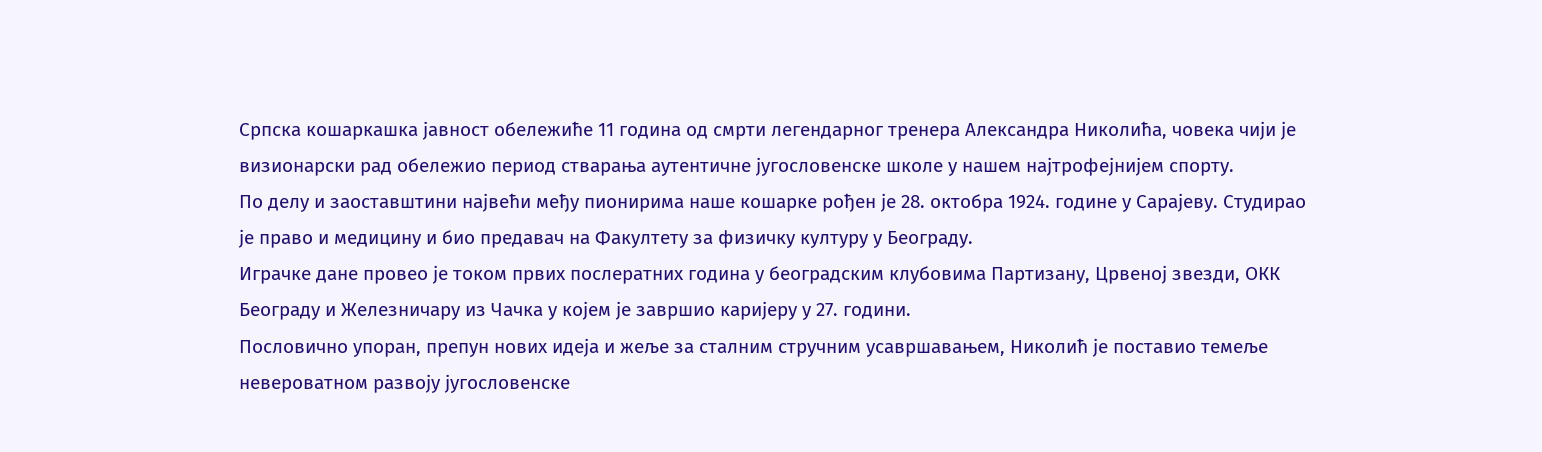Српска кошаркашка јавност обележиће 11 година од смрти легендарног тренера Александра Николића, човека чији је визионарски рад обележио период стварања аутентичне југословенске школе у нашем најтрофејнијем спорту.
По делу и заоставштини највећи међу пионирима наше кошарке рођен је 28. октобра 1924. године у Сарајеву. Студирао је право и медицину и био предавач на Факултету за физичку културу у Београду.
Играчке дане провео је током првих послератних година у београдским клубовима Партизану, Црвеној звезди, ОКК Београду и Железничару из Чачка у којем је завршио каријеру у 27. години.
Пословично упоран, препун нових идеја и жеље за сталним стручним усавршавањем, Николић је поставио темеље невероватном развоју југословенске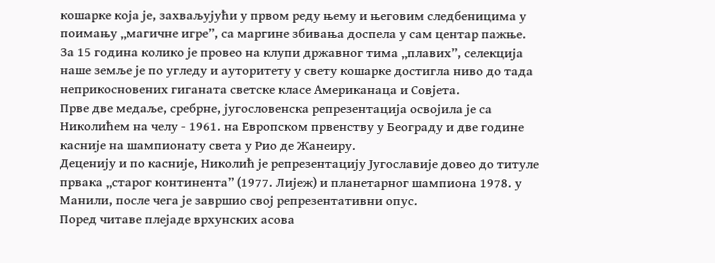кошарке која је, захваљујући у првом реду њему и његовим следбеницима у поимању „магичне игре”, са маргине збивања доспела у сам центар пажње.
За 15 година колико је провео на клупи државног тима „плавих”, селекција наше земље је по угледу и ауторитету у свету кошарке достигла ниво до тада неприкосновених гиганата светске класе Американаца и Совјета.
Прве две медаље, сребрне, југословенска репрезентација освојила је са Николићем на челу - 1961. на Европском првенству у Београду и две године касније на шампионату света у Рио де Жанеиру.
Деценију и по касније, Николић је репрезентацију Југославије довео до титуле првака „старог континента” (1977. Лијеж) и планетарног шампиона 1978. у Манили, после чега је завршио свој репрезентативни опус.
Поред читаве плејаде врхунских асова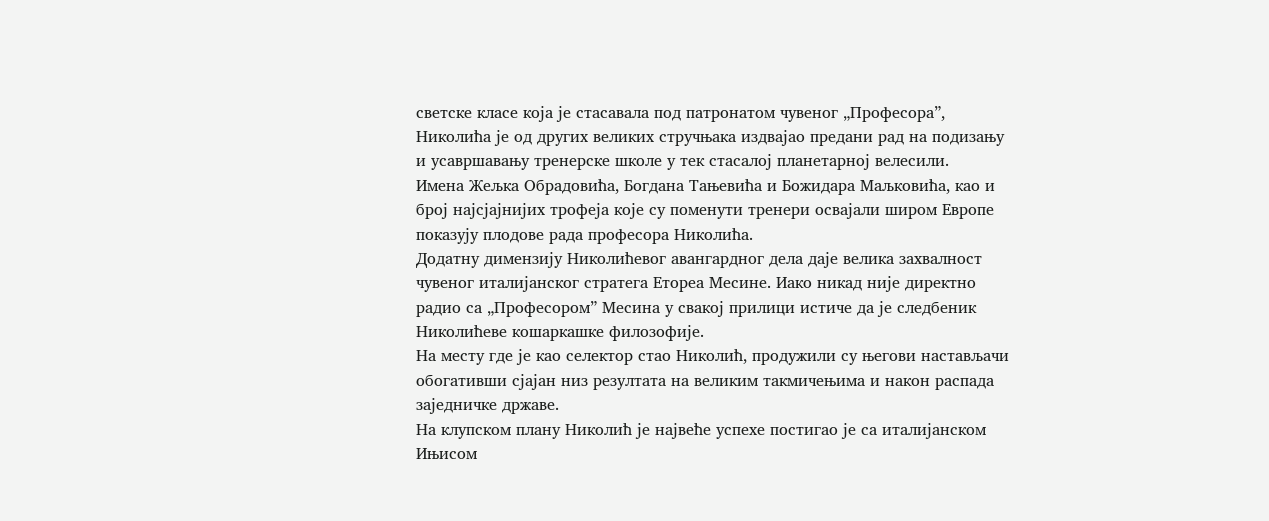светске класе која је стасавала под патронатом чувеног „Професора”, Николића је од других великих стручњака издвајао предани рад на подизању и усавршавању тренерске школе у тек стасалој планетарној велесили.
Имена Жељка Обрадовића, Богдана Тањевића и Божидара Маљковића, као и број најсјајнијих трофеја које су поменути тренери освајали широм Европе показују плодове рада професора Николића.
Додатну димензију Николићевог авангардног дела даје велика захвалност чувеног италијанског стратега Етореа Месине. Иако никад није директно радио са „Професором” Месина у свакој прилици истиче да је следбеник Николићеве кошаркашке филозофије.
На месту где је као селектор стао Николић, продужили су његови настављачи обогативши сјајан низ резултата на великим такмичењима и након распада заједничке државе.
На клупском плану Николић је највеће успехе постигао је са италијанском Ињисом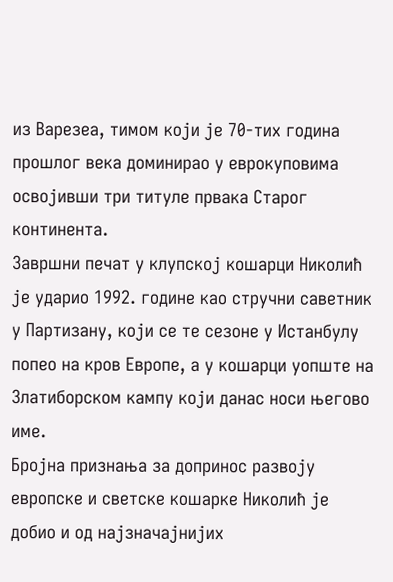из Варезеа, тимом који је 70-тих година прошлог века доминирао у еврокуповима освојивши три титуле првака Старог континента.
Завршни печат у клупској кошарци Николић је ударио 1992. године као стручни саветник у Партизану, који се те сезоне у Истанбулу попео на кров Европе, а у кошарци уопште на Златиборском кампу који данас носи његово име.
Бројна признања за допринос развоју европске и светске кошарке Николић је добио и од најзначајнијих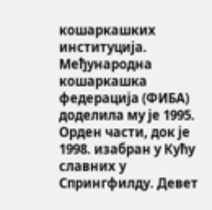кошаркашких институција. Међународна кошаркашка федерација (ФИБА) доделила му је 1995. Орден части, док је 1998. изабран у Кућу славних у Спрингфилду. Девет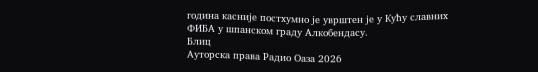година касније постхумно је уврштен је у Кућу славних ФИБА у шпанском граду Алкобендасу.
Блиц
Ауторска права Радио Оаза 2026